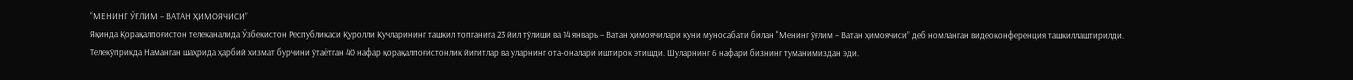“МЕНИНГ ЎҒЛИМ – ВАТАН ҲИМОЯЧИСИ”
Яқинда Қорақалпоғистон телеканалида Ўзбекистон Республикаси Қуролли Кучларининг ташкил топганига 23 йил тўлиши ва 14 январь – Ватан ҳимоячилари куни муносабати билан "Менинг ўғлим – Ватан ҳимоячиси” деб номланган видеоконференция ташкиллаштирилди.
Телекўприкда Наманган шаҳрида ҳарбий хизмат бурчини ўтаётган 40 нафар қорақалпоғистонлик йигитлар ва уларнинг ота-оналари иштирок этишди. Шуларнинг 6 нафари бизнинг туманимиздан эди.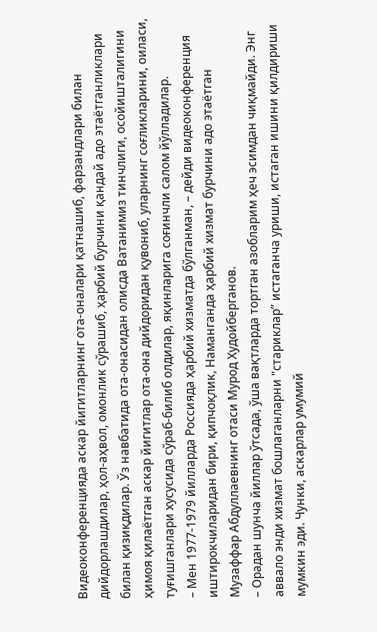Видеоконференцияда аскар йигитларнинг ота-оналари қатнашиб, фарзандлари билан дийдорлашдилар, ҳол-аҳвол, омонлик сўрашиб, ҳарбий бурчини қандай адо этаётганликлари билан қизиқдилар. Ўз навбатида ота-онасидан олисда Ватанимиз тинчлиги, осойишталигини ҳимоя қилаётган аскар йигитлар ота-она дийдоридан қувониб, уларнинг соғликларини, оиласи, туғишганлари хусусида сўраб-билиб олдилар, яқинларига соғинчли салом йўлладилар.
– Мен 1977-1979 йилларда Россияда ҳарбий хизматда бўлганман, – дейди видеоконференция иштирокчиларидан бири, қипчоқлик, Наманганда ҳарбий хизмат бурчини адо этаётган Музаффар Абдуллаевнинг отаси Мурод Худойберганов.
– Орадан шунча йиллар ўтсада, ўша вақтларда тортган азобларим ҳеч эсимдан чиқмайди. Энг аввало энди хизмат бошлаганларни "стариклар” истаганча уриши, истаган ишини қилдириши мумкин эди. Чунки, аскарлар умумий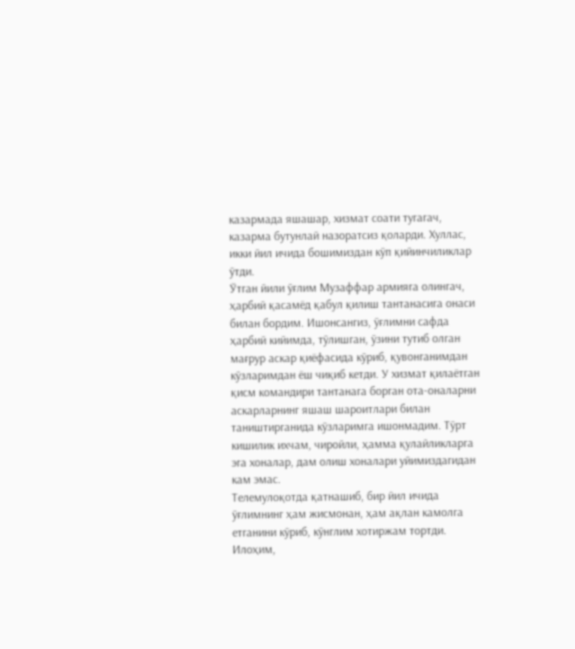казармада яшашар, хизмат соати тугагач, казарма бутунлай назоратсиз қоларди. Хуллас, икки йил ичида бошимиздан кўп қийинчиликлар ўтди.
Ўтган йили ўғлим Музаффар армияга олингач, ҳарбий қасамёд қабул қилиш тантанасига онаси билан бордим. Ишонсангиз, ўғлимни сафда ҳарбий кийимда, тўлишган, ўзини тутиб олган мағрур аскар қиёфасида кўриб, қувонганимдан кўзларимдан ёш чиқиб кетди. У хизмат қилаётган қисм командири тантанага борган ота-оналарни аскарларнинг яшаш шароитлари билан таништирганида кўзларимга ишонмадим. Тўрт кишилик ихчам, чиройли, ҳамма қулайликларга эга хоналар, дам олиш хоналари уйимиздагидан кам эмас.
Телемулоқотда қатнашиб, бир йил ичида ўғлимнинг ҳам жисмонан, ҳам ақлан камолга етганини кўриб, кўнглим хотиржам тортди. Илоҳим,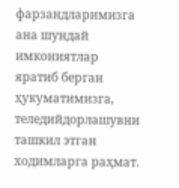фарзандларимизга ана шундай имкониятлар яратиб берган ҳукуматимизга, теледийдорлашувни ташкил этган ходимларга раҳмат.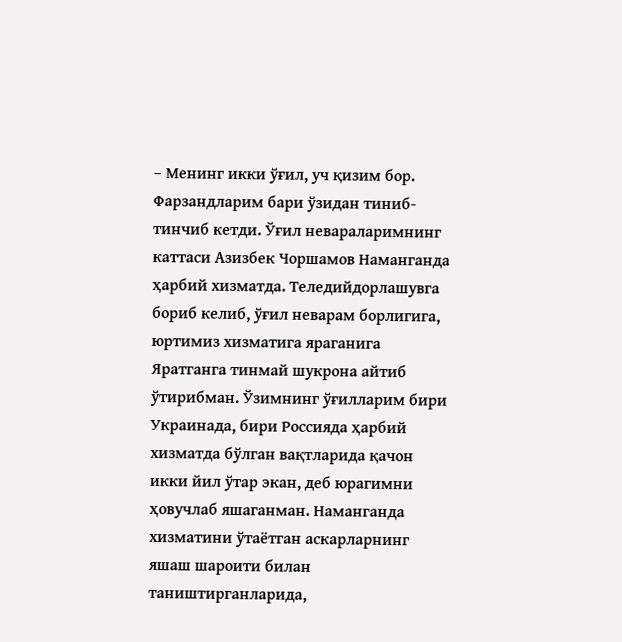– Менинг икки ўғил, уч қизим бор. Фарзандларим бари ўзидан тиниб-тинчиб кетди. Ўғил невараларимнинг каттаси Азизбек Чоршамов Наманганда ҳарбий хизматда. Теледийдорлашувга бориб келиб, ўғил неварам борлигига, юртимиз хизматига яраганига Яратганга тинмай шукрона айтиб ўтирибман. Ўзимнинг ўғилларим бири Украинада, бири Россияда ҳарбий хизматда бўлган вақтларида қачон икки йил ўтар экан, деб юрагимни ҳовучлаб яшаганман. Наманганда хизматини ўтаётган аскарларнинг яшаш шароити билан таништирганларида,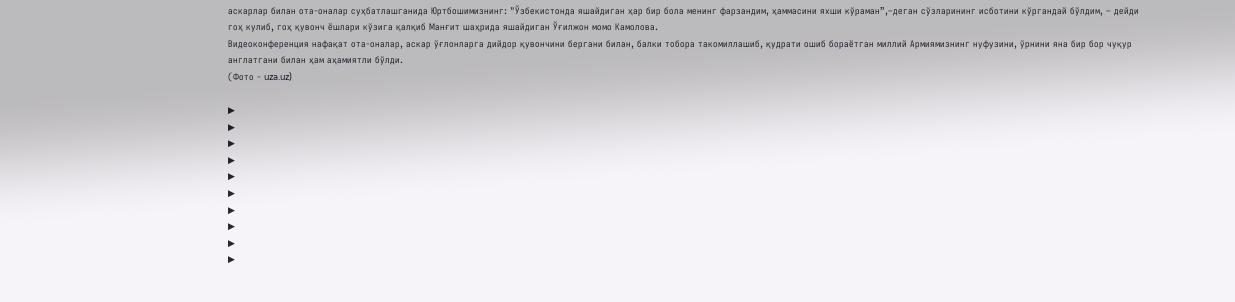аскарлар билан ота-оналар суҳбатлашганида Юртбошимизнинг: "Ўзбекистонда яшайдиган ҳар бир бола менинг фарзандим, ҳаммасини яхши кўраман”,–деган сўзларининг исботини кўргандай бўлдим, – дейди гоҳ кулиб, гоҳ қувонч ёшлари кўзига қалқиб Манғит шаҳрида яшайдиган Ўғилжон момо Камолова.
Видеоконференция нафақат ота-оналар, аскар ўғлонларга дийдор қувончини бергани билан, балки тобора такомиллашиб, қудрати ошиб бораётган миллий Армиямизнинг нуфузини, ўрнини яна бир бор чуқур англатгани билан ҳам аҳамиятли бўлди.
(Фото - uza.uz)

▶
▶
▶
▶
▶
▶
▶
▶
▶
▶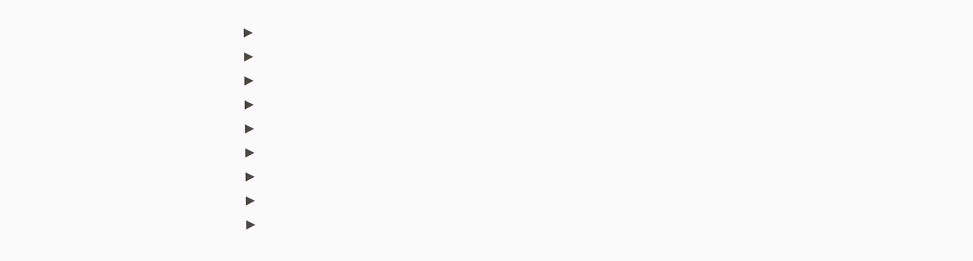▶
▶
▶
▶
▶
▶
▶
▶
▶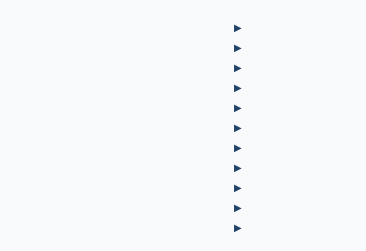▶
▶
▶
▶
▶
▶
▶
▶
▶
▶
▶